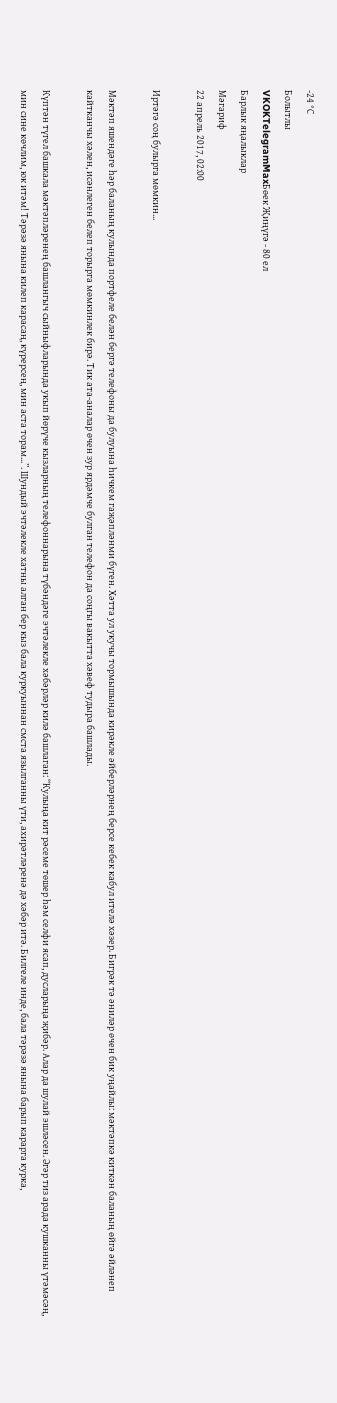-24 °С
Болытлы
VKOKTelegramMaxБөек Җиңүгә - 80 ел
Барлык яңалыклар
Мәгариф
22 апрель 2017, 02:00

Иртәгә соң булырга мөмкин...

Мәктәп яшендәге һәр баланың кулында портфеле белән бергә телефоны да булуына һичкем гаҗәпләнми бүген. Хәтта ул укучы тормышында кирәкле әйберләрнең берсе кебек кабул ителә хәзер. Бигрәк тә әниләр өчен бик уңайлы: мәктәпкә киткән баланың өйгә әйләнеп кайтканчы хәлен, исәнлеген белеп торырга мөмкинлек бирә. Тик ата-аналар өчен зур ярдәмче булган телефон да соңгы вакытта хәвеф тудыра башлады.

Күптән түгел башкала мәктәпләренең башлангыч сыйныфларында укып йөрүче кызларның телефоннарына түбәндәге эчтәлекле хәбәрләр килә башлаган: “Кулыңа кит рәсеме төшер һәм селфи ясап, дусларыңа җибәр. Алар да шулай эшләсен. Әгәр тиз арада кушканны үтәмәсәң, мин сине көчлим, юк итәм! Тәрәзә янына килеп карасаң, күрерсең, мин аста торам...”. Шундый эчтәлекле хатны алган бер кыз бала куркуыннан смста язылганны үти, ахирәтләренә дә хәбәр итә. Билгеле инде, бала тәрәзә янына барып карарга курка,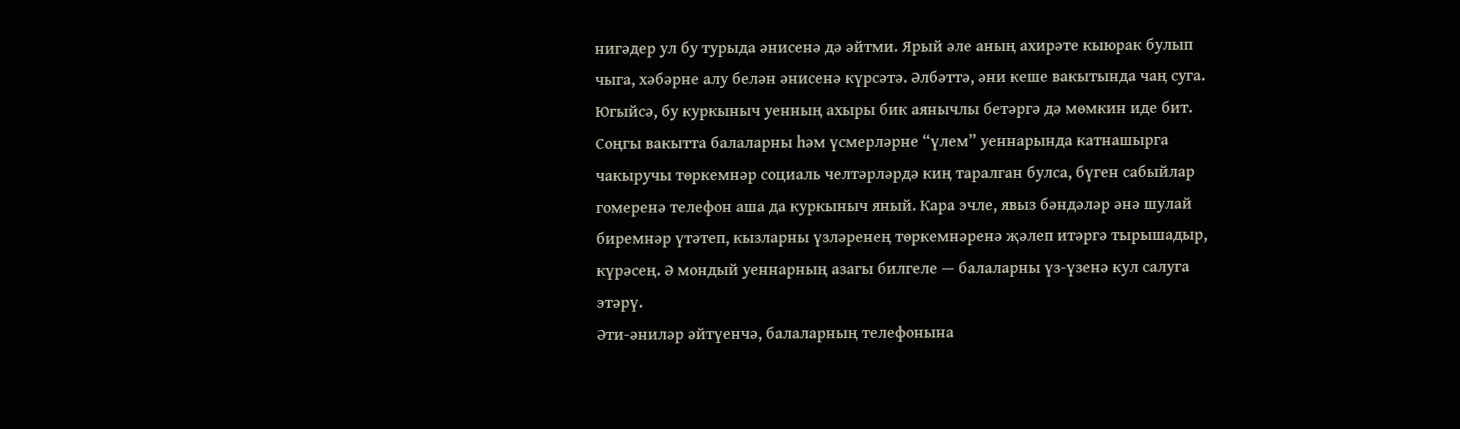нигәдер ул бу турыда әнисенә дә әйтми. Ярый әле аның ахирәте кыюрак булып чыга, хәбәрне алу белән әнисенә күрсәтә. Әлбәттә, әни кеше вакытында чаң суга. Югыйсә, бу куркыныч уенның ахыры бик аянычлы бетәргә дә мөмкин иде бит.
Соңгы вакытта балаларны һәм үсмерләрне “үлем” уеннарында катнашырга чакыручы төркемнәр социаль челтәрләрдә киң таралган булса, бүген сабыйлар гомеренә телефон аша да куркыныч яный. Кара эчле, явыз бәндәләр әнә шулай биремнәр үтәтеп, кызларны үзләренең төркемнәренә җәлеп итәргә тырышадыр, күрәсең. Ә мондый уеннарның азагы билгеле — балаларны үз-үзенә кул салуга этәрү.
Әти-әниләр әйтүенчә, балаларның телефонына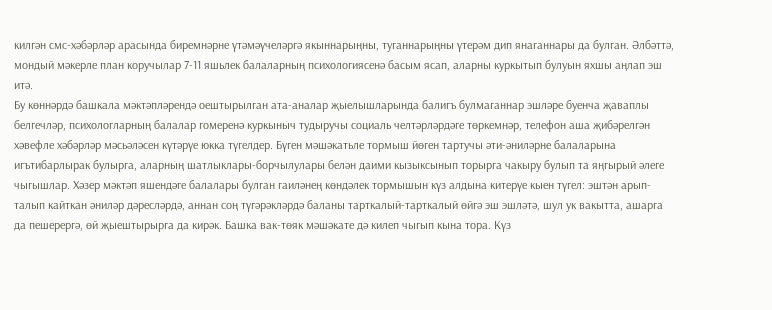килгән смс-хәбәрләр арасында биремнәрне үтәмәүчеләргә якыннарыңны, туганнарыңны үтерәм дип янаганнары да булган. Әлбәттә, мондый мәкерле план коручылар 7-11 яшьлек балаларның психологиясенә басым ясап, аларны куркытып булуын яхшы аңлап эш итә.
Бу көннәрдә башкала мәктәпләрендә оештырылган ата-аналар җыелышларында балигъ булмаганнар эшләре буенча җаваплы белгечләр, психологларның балалар гомеренә куркыныч тудыручы социаль челтәрләрдәге төркемнәр, телефон аша җибәрелгән хәвефле хәбәрләр мәсьәләсен күтәрүе юкка түгелдер. Бүген мәшәкатьле тормыш йөген тартучы әти-әниләрне балаларына игътибарлырак булырга, аларның шатлыклары-борчылулары белән даими кызыксынып торырга чакыру булып та яңгырый әлеге чыгышлар. Хәзер мәктәп яшендәге балалары булган гаиләнең көндәлек тормышын күз алдына китерүе кыен түгел: эштән арып-талып кайткан әниләр дәресләрдә, аннан соң түгәрәкләрдә баланы тарткалый-тарткалый өйгә эш эшләтә, шул ук вакытта, ашарга да пешерергә, өй җыештырырга да кирәк. Башка вак-төяк мәшәкате дә килеп чыгып кына тора. Күз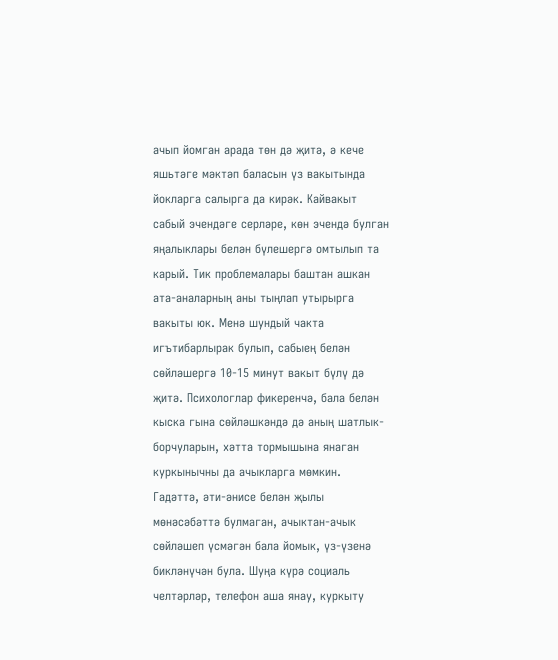ачып йомган арада төн дә җитә, ә кече яшьтәге мәктәп баласын үз вакытында йокларга салырга да кирәк. Кайвакыт сабый эчендәге серләре, көн эчендә булган яңалыклары белән бүлешергә омтылып та карый. Тик проблемалары баштан ашкан ата-аналарның аны тыңлап утырырга вакыты юк. Менә шундый чакта игътибарлырак булып, сабыең белән сөйләшергә 10-15 минут вакыт бүлү дә җитә. Психологлар фикеренчә, бала белән кыска гына сөйләшкәндә дә аның шатлык-борчуларын, хәтта тормышына янаган куркынычны да ачыкларга мөмкин.
Гадәттә, әти-әнисе белән җылы мөнәсәбәттә булмаган, ачыктан-ачык сөйләшеп үсмәгән бала йомык, үз-үзенә бикләнүчән була. Шуңа күрә социаль челтәрләр, телефон аша янау, куркыту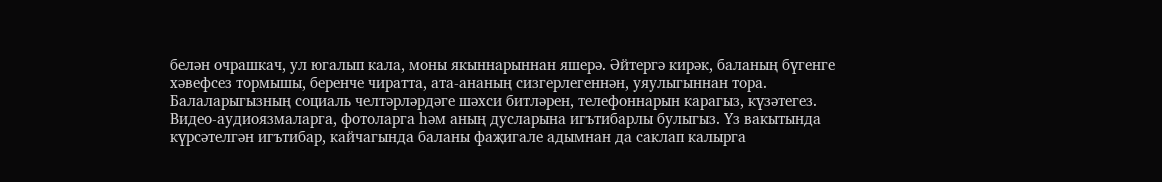белән очрашкач, ул югалып кала, моны якыннарыннан яшерә. Әйтергә кирәк, баланың бүгенге хәвефсез тормышы, беренче чиратта, ата-ананың сизгерлегеннән, уяулыгыннан тора. Балаларыгызның социаль челтәрләрдәге шәхси битләрен, телефоннарын карагыз, күзәтегез. Видео-аудиоязмаларга, фотоларга һәм аның дусларына игътибарлы булыгыз. Үз вакытында күрсәтелгән игътибар, кайчагында баланы фаҗигале адымнан да саклап калырга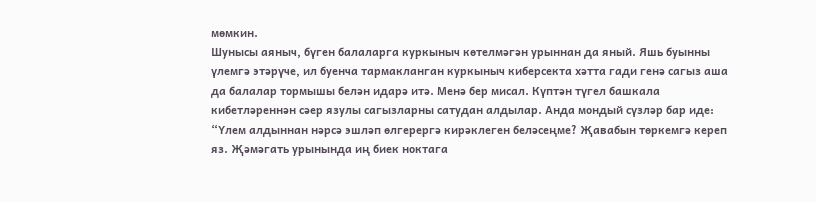мөмкин.
Шунысы аяныч, бүген балаларга куркыныч көтелмәгән урыннан да яный. Яшь буынны үлемгә этәрүче, ил буенча тармакланган куркыныч киберсекта хәтта гади генә сагыз аша да балалар тормышы белән идарә итә. Менә бер мисал. Күптән түгел башкала кибетләреннән сәер язулы сагызларны сатудан алдылар. Анда мондый сүзләр бар иде: “Үлем алдыннан нәрсә эшләп өлгерергә кирәклеген беләсеңме? Җавабын төркемгә кереп яз. Җәмәгать урынында иң биек ноктага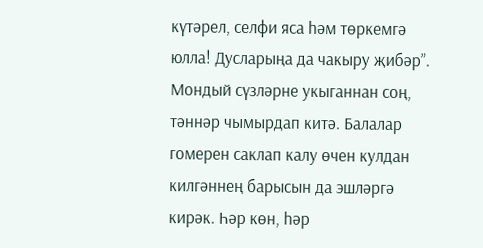күтәрел, селфи яса һәм төркемгә юлла! Дусларыңа да чакыру җибәр”.
Мондый сүзләрне укыганнан соң, тәннәр чымырдап китә. Балалар гомерен саклап калу өчен кулдан килгәннең барысын да эшләргә кирәк. Һәр көн, һәр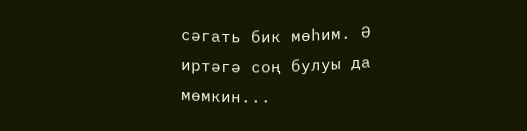сәгать бик мөһим. Ә иртәгә соң булуы да мөмкин...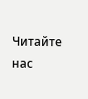Читайте нас